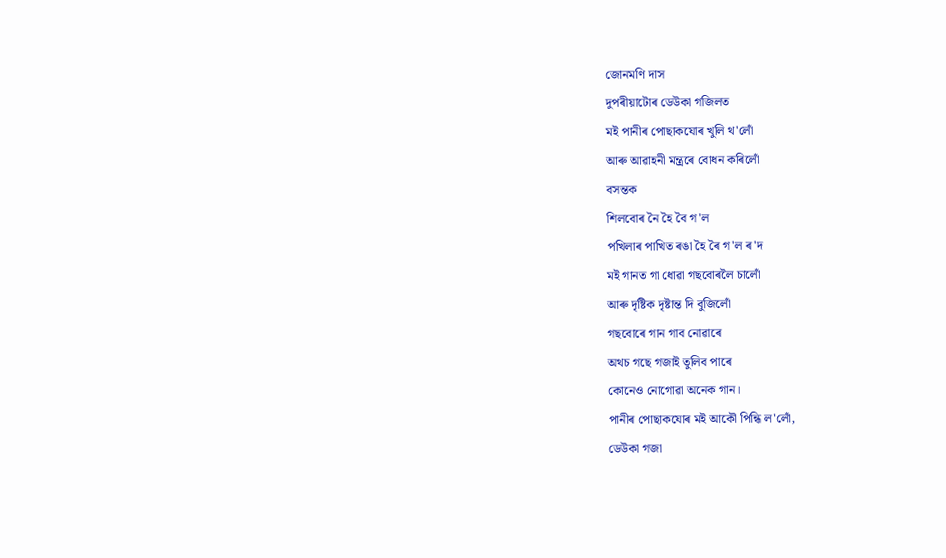জোনমণি দাস
দুপৰীয়াটোৰ ডেউকা গজিলত
মই পানীৰ পোছাকযোৰ খুলি থ'লোঁ
আৰু আৱাহনী মন্ত্ৰৰে বোধন কৰিলোঁ
বসন্তক
শিলবোৰ নৈ হৈ বৈ গ'ল
পখিলাৰ পাখিত ৰঙা হৈ ৰৈ গ'ল ৰ'দ
মই গানত গা ধোৱা গছবোৰলৈ চালোঁ
আৰু দৃষ্টিক দৃষ্টান্ত দি বুজিলোঁ
গছবোৰে গান গাব নোৱাৰে
অথচ গছে গজাই তুলিব পাৰে
কোনেও নোগোৱা অনেক গান।
পানীৰ পোছাকযোৰ মই আকৌ পিন্ধি ল'লোঁ,
ডেউকা গজা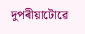দুপৰীয়াটোৱে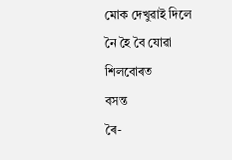মোক দেখুৱাই দিলে
নৈ হৈ বৈ যোৱা
শিলবোৰত
বসন্ত
ৰৈ-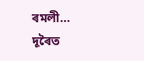ৰমলী…
দূৰৈত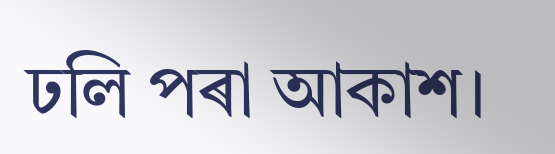ঢলি পৰা আকাশ।